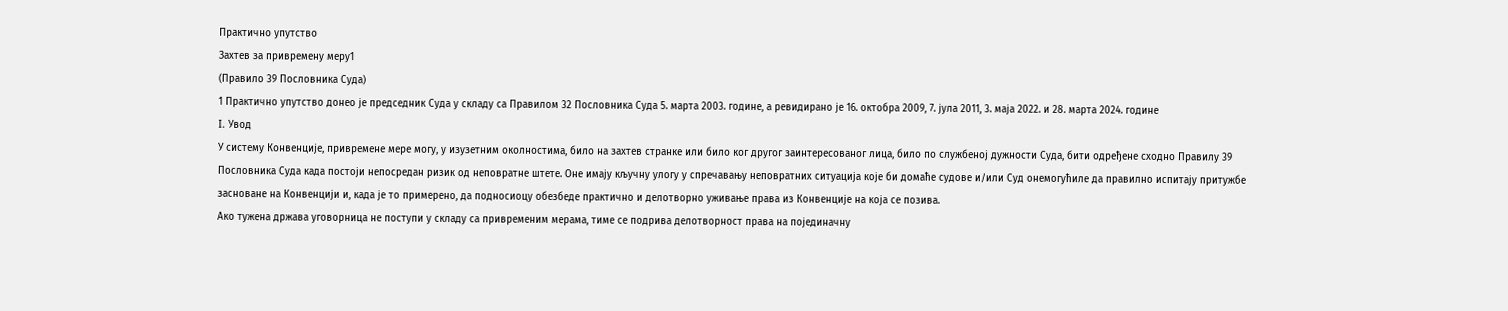Практично упутство
Захтев за привремену меру1
(Правило 39 Пословника Суда)
1 Практично упутство донео је председник Суда у складу са Правилом 32 Пословника Суда 5. марта 2003. године, а ревидирано је 16. октобра 2009, 7. јула 2011, 3. маја 2022. и 28. марта 2024. године
I. Увод
У систему Конвенције, привремене мере могу, у изузетним околностима, било на захтев странке или било ког другог заинтересованог лица, било по службеној дужности Суда, бити одређене сходно Правилу 39 Пословника Суда када постоји непосредан ризик од неповратне штете. Оне имају кључну улогу у спречавању неповратних ситуација које би домаће судове и/или Суд онемогућиле да правилно испитају притужбе засноване на Конвенцији и, када је то примерено, да подносиоцу обезбеде практично и делотворно уживање права из Конвенције на која се позива.
Ако тужена држава уговорница не поступи у складу са привременим мерама, тиме се подрива делотворност права на појединачну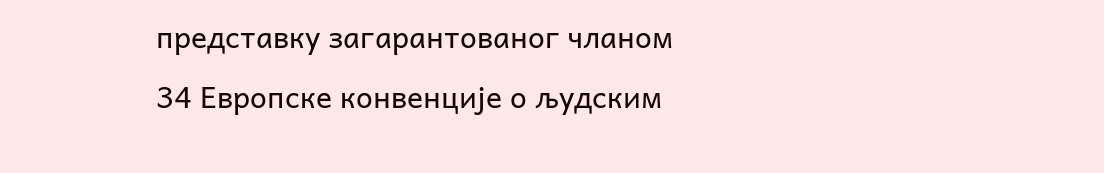представку загарантованог чланом 34 Европске конвенције о људским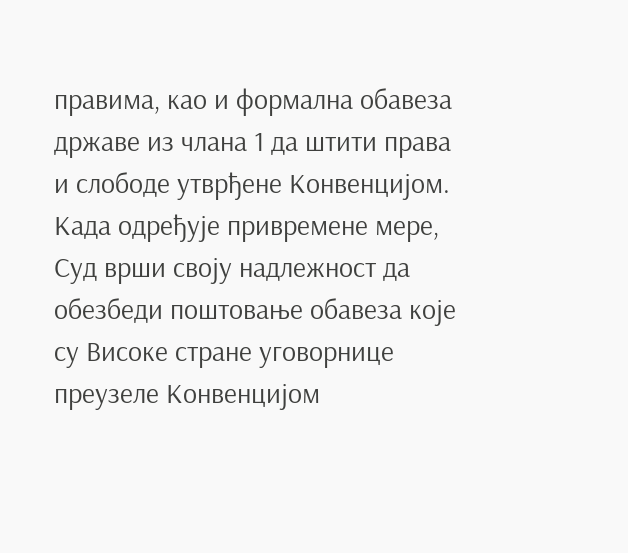правима, као и формална обавеза државе из члана 1 да штити права и слободе утврђене Конвенцијом. Када одређује привремене мере, Суд врши своју надлежност да обезбеди поштовање обавеза које су Високе стране уговорнице преузеле Конвенцијом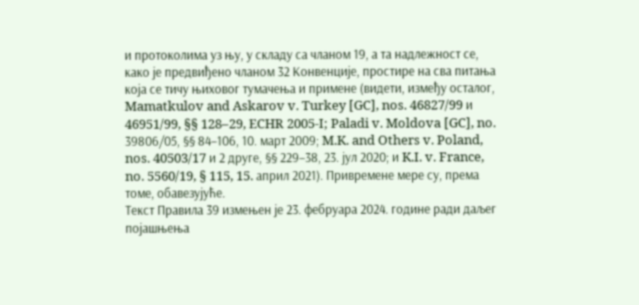и протоколима уз њу, у складу са чланом 19, а та надлежност се, како је предвиђено чланом 32 Конвенције, простире на сва питања која се тичу њиховог тумачења и примене (видети, између осталог, Mamatkulov and Askarov v. Turkey [GC], nos. 46827/99 и 46951/99, §§ 128–29, ECHR 2005-I; Paladi v. Moldova [GC], no. 39806/05, §§ 84–106, 10. март 2009; M.K. and Others v. Poland, nos. 40503/17 и 2 друге, §§ 229–38, 23. јул 2020; и K.I. v. France, no. 5560/19, § 115, 15. април 2021). Привремене мере су, према томе, обавезујуће.
Текст Правила 39 измењен је 23. фебруара 2024. године ради даљег појашњења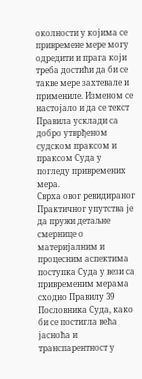околности у којима се привремене мере могу одредити и прага који треба достићи да би се такве мере захтевале и примениле. Изменом се настојало и да се текст Правила усклади са добро утврђеном судском праксом и праксом Суда у погледу привремених мера.
Сврха овог ревидираног Практичног упутства је да пружи детаљне смернице о материјалним и процесним аспектима поступка Суда у вези са привременим мерама сходно Правилу 39 Пословника Суда, како би се постигла већа јасноћа и транспарентност у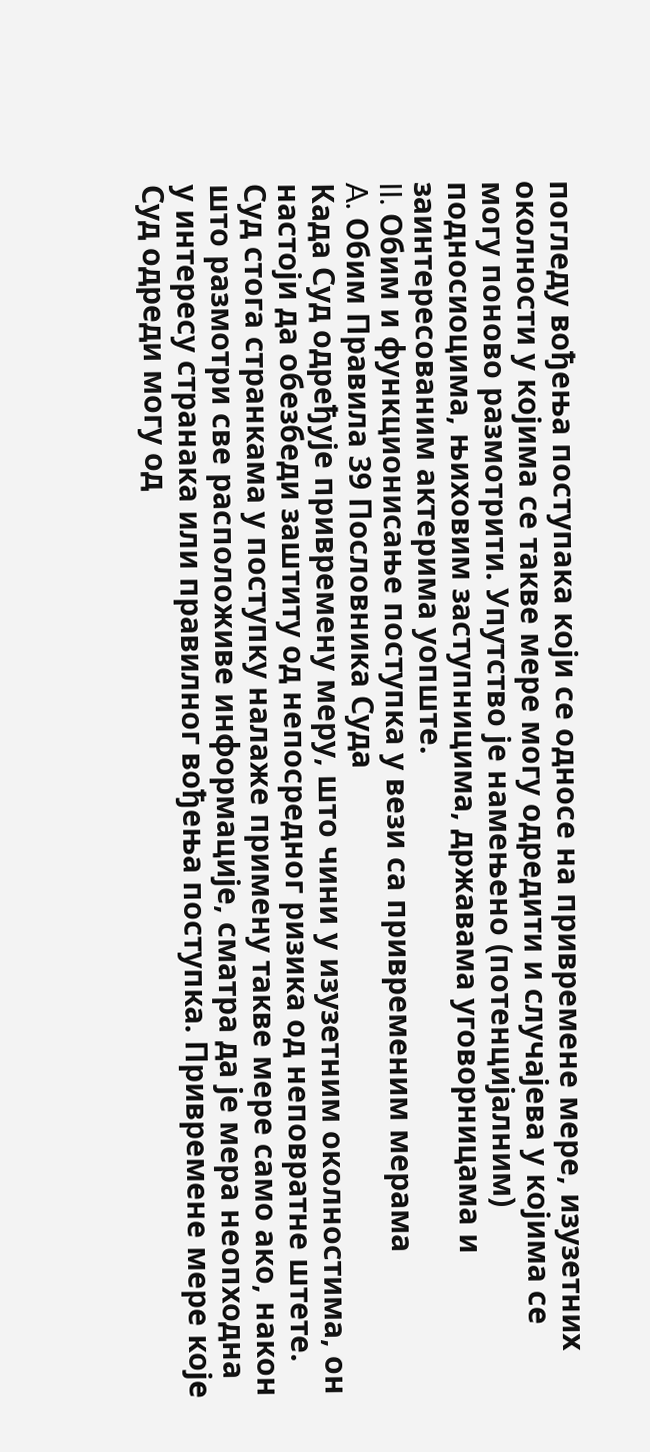погледу вођења поступака који се односе на привремене мере, изузетних околности у којима се такве мере могу одредити и случајева у којима се могу поново размотрити. Упутство је намењено (потенцијалним) подносиоцима, њиховим заступницима, државама уговорницама и заинтересованим актерима уопште.
II. Обим и функционисање поступка у вези са привременим мерама
A. Обим Правила 39 Пословника Суда
Када Суд одређује привремену меру, што чини у изузетним околностима, он настоји да обезбеди заштиту од непосредног ризика од неповратне штете. Суд стога странкама у поступку налаже примену такве мере само ако, након што размотри све расположиве информације, сматра да је мера неопходна у интересу странака или правилног вођења поступка. Привремене мере које Суд одреди могу од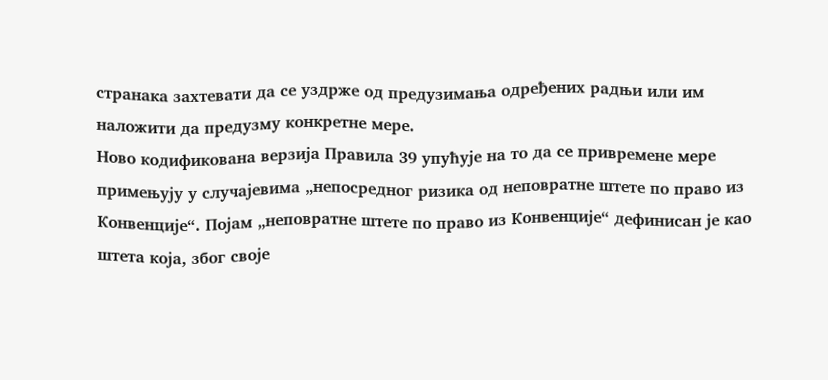странака захтевати да се уздрже од предузимања одређених радњи или им наложити да предузму конкретне мере.
Ново кодификована верзија Правила 39 упућује на то да се привремене мере примењују у случајевима „непосредног ризика од неповратне штете по право из Конвенције“. Појам „неповратне штете по право из Конвенције“ дефинисан је као штета која, због своје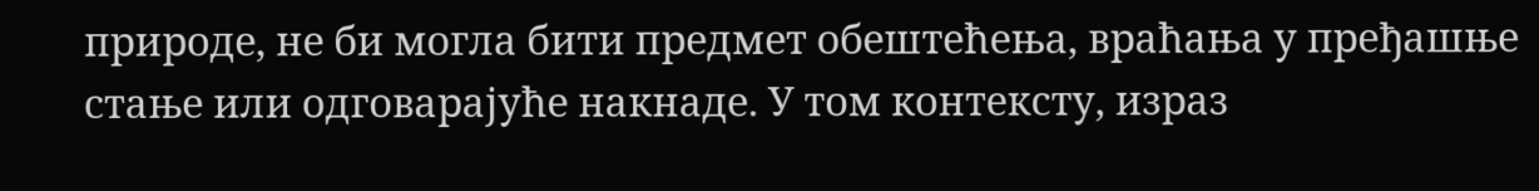природе, не би могла бити предмет обештећења, враћања у пређашње стање или одговарајуће накнаде. У том контексту, израз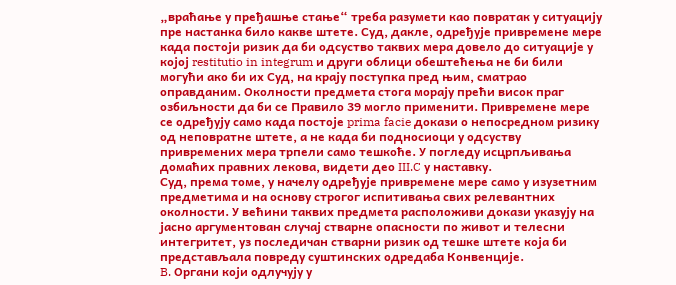„враћање у пређашње стање“ треба разумети као повратак у ситуацију пре настанка било какве штете. Суд, дакле, одређује привремене мере када постоји ризик да би одсуство таквих мера довело до ситуације у којој restitutio in integrum и други облици обештећења не би били могући ако би их Суд, на крају поступка пред њим, сматрао оправданим. Околности предмета стога морају прећи висок праг озбиљности да би се Правило 39 могло применити. Привремене мере се одређују само када постоје prima facie докази о непосредном ризику од неповратне штете, а не када би подносиоци у одсуству привремених мера трпели само тешкоће. У погледу исцрпљивања домаћих правних лекова, видети део III.C у наставку.
Суд, према томе, у начелу одређује привремене мере само у изузетним предметима и на основу строгог испитивања свих релевантних околности. У већини таквих предмета расположиви докази указују на јасно аргументован случај стварне опасности по живот и телесни интегритет, уз последичан стварни ризик од тешке штете која би представљала повреду суштинских одредаба Конвенције.
B. Органи који одлучују у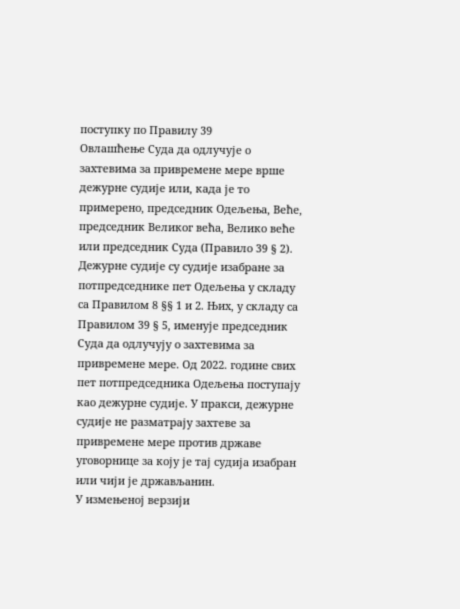поступку по Правилу 39
Овлашћење Суда да одлучује о захтевима за привремене мере врше дежурне судије или, када је то примерено, председник Одељења, Веће, председник Великог већа, Велико веће или председник Суда (Правило 39 § 2).
Дежурне судије су судије изабране за потпредседнике пет Одељења у складу са Правилом 8 §§ 1 и 2. Њих, у складу са Правилом 39 § 5, именује председник Суда да одлучују о захтевима за привремене мере. Од 2022. године свих пет потпредседника Одељења поступају као дежурне судије. У пракси, дежурне судије не разматрају захтеве за привремене мере против државе уговорнице за коју је тај судија изабран или чији је држављанин.
У измењеној верзији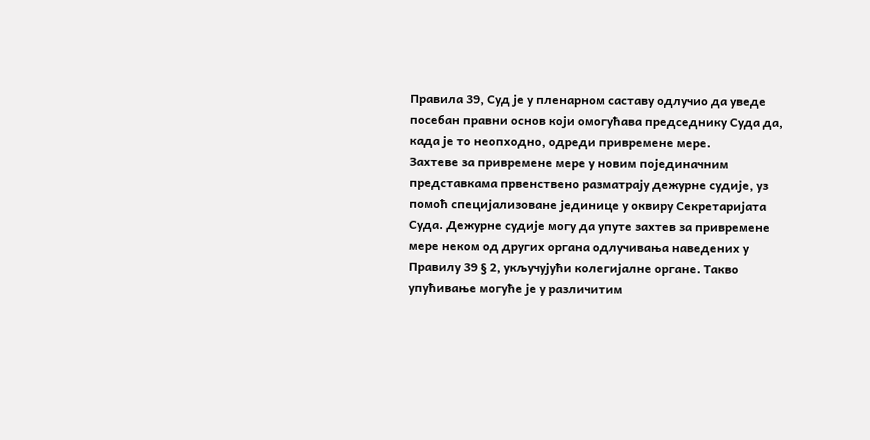Правила 39, Суд је у пленарном саставу одлучио да уведе посебан правни основ који омогућава председнику Суда да, када је то неопходно, одреди привремене мере.
Захтеве за привремене мере у новим појединачним представкама првенствено разматрају дежурне судије, уз помоћ специјализоване јединице у оквиру Секретаријата Суда. Дежурне судије могу да упуте захтев за привремене мере неком од других органа одлучивања наведених у Правилу 39 § 2, укључујући колегијалне органе. Такво упућивање могуће је у различитим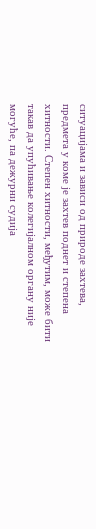ситуацијама и зависи од природе захтева, предмета у коме је захтев поднет и степена хитности. Степен хитности, међутим, може бити такав да упућивање колегијалном органу није могуће, па дежурни судија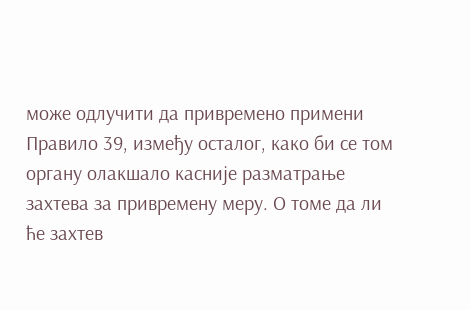може одлучити да привремено примени Правило 39, између осталог, како би се том органу олакшало касније разматрање захтева за привремену меру. О томе да ли ће захтев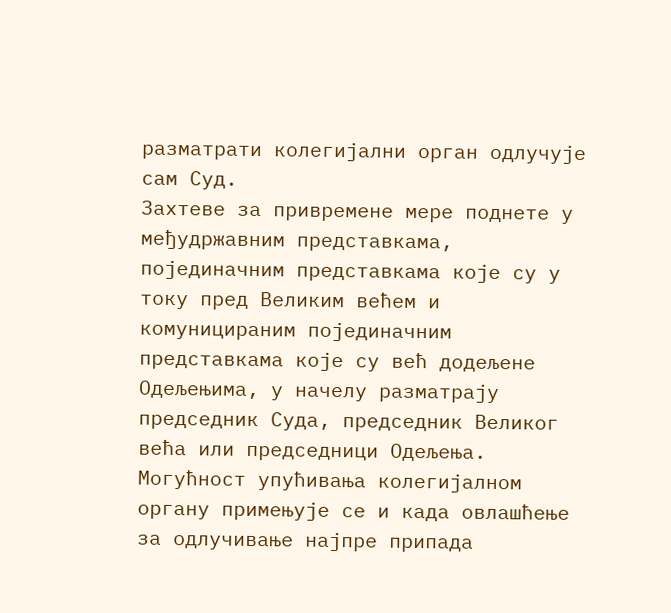разматрати колегијални орган одлучује сам Суд.
Захтеве за привремене мере поднете у међудржавним представкама, појединачним представкама које су у току пред Великим већем и комуницираним појединачним представкама које су већ додељене Одељењима, у начелу разматрају председник Суда, председник Великог већа или председници Одељења. Могућност упућивања колегијалном органу примењује се и када овлашћење за одлучивање најпре припада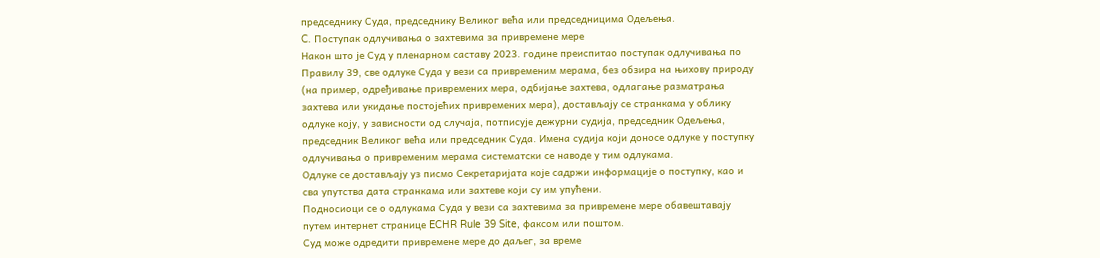председнику Суда, председнику Великог већа или председницима Одељења.
C. Поступак одлучивања о захтевима за привремене мере
Након што је Суд у пленарном саставу 2023. године преиспитао поступак одлучивања по Правилу 39, све одлуке Суда у вези са привременим мерама, без обзира на њихову природу (на пример, одређивање привремених мера, одбијање захтева, одлагање разматрања захтева или укидање постојећих привремених мера), достављају се странкама у облику одлуке коју, у зависности од случаја, потписује дежурни судија, председник Одељења, председник Великог већа или председник Суда. Имена судија који доносе одлуке у поступку одлучивања о привременим мерама систематски се наводе у тим одлукама.
Одлуке се достављају уз писмо Секретаријата које садржи информације о поступку, као и сва упутства дата странкама или захтеве који су им упућени.
Подносиоци се о одлукама Суда у вези са захтевима за привремене мере обавештавају путем интернет странице ECHR Rule 39 Site, факсом или поштом.
Суд може одредити привремене мере до даљег, за време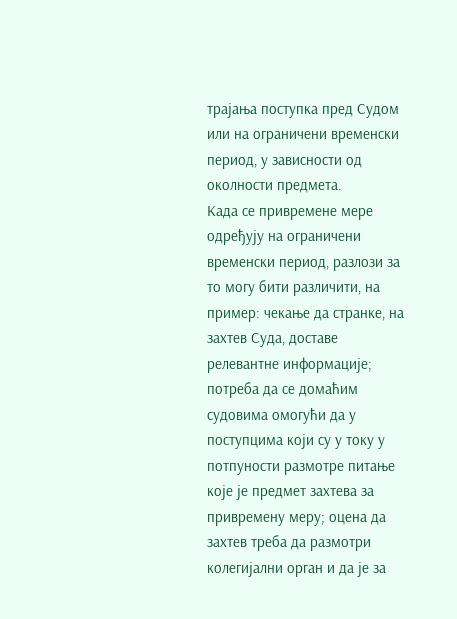трајања поступка пред Судом или на ограничени временски период, у зависности од околности предмета.
Када се привремене мере одређују на ограничени временски период, разлози за то могу бити различити, на пример: чекање да странке, на захтев Суда, доставе релевантне информације; потреба да се домаћим судовима омогући да у поступцима који су у току у потпуности размотре питање које је предмет захтева за привремену меру; оцена да захтев треба да размотри колегијални орган и да је за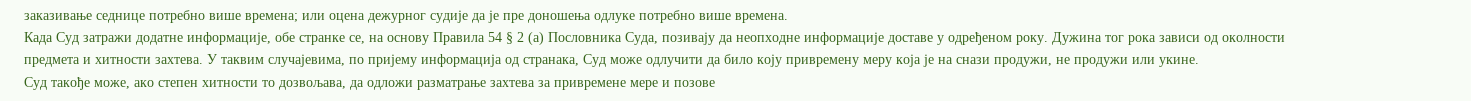заказивање седнице потребно више времена; или оцена дежурног судије да је пре доношења одлуке потребно више времена.
Када Суд затражи додатне информације, обе странке се, на основу Правила 54 § 2 (а) Пословника Суда, позивају да неопходне информације доставе у одређеном року. Дужина тог рока зависи од околности предмета и хитности захтева. У таквим случајевима, по пријему информација од странака, Суд може одлучити да било коју привремену меру која је на снази продужи, не продужи или укине.
Суд такође може, ако степен хитности то дозвољава, да одложи разматрање захтева за привремене мере и позове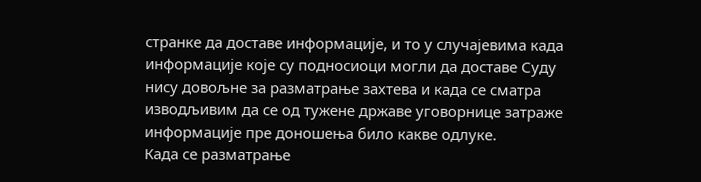странке да доставе информације, и то у случајевима када информације које су подносиоци могли да доставе Суду нису довољне за разматрање захтева и када се сматра изводљивим да се од тужене државе уговорнице затраже информације пре доношења било какве одлуке.
Када се разматрање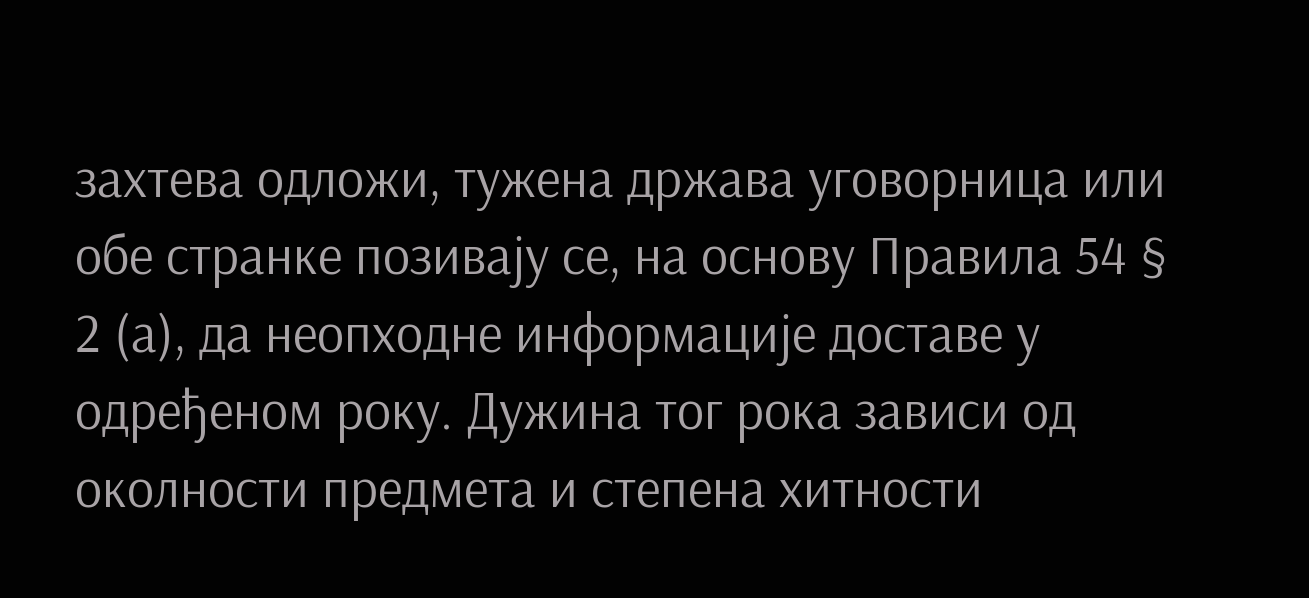захтева одложи, тужена држава уговорница или обе странке позивају се, на основу Правила 54 § 2 (а), да неопходне информације доставе у одређеном року. Дужина тог рока зависи од околности предмета и степена хитности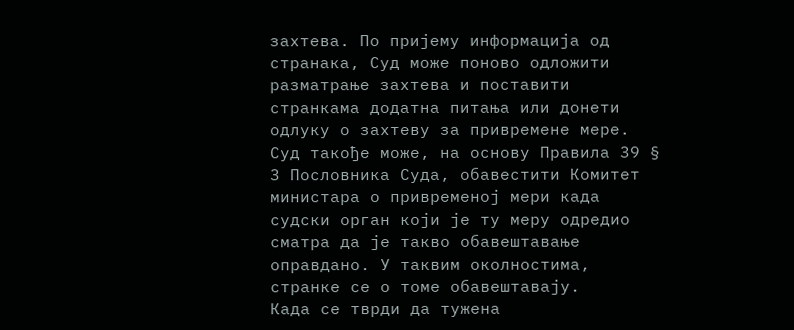захтева. По пријему информација од странака, Суд може поново одложити разматрање захтева и поставити странкама додатна питања или донети одлуку о захтеву за привремене мере.
Суд такође може, на основу Правила 39 § 3 Пословника Суда, обавестити Комитет министара о привременој мери када судски орган који је ту меру одредио сматра да је такво обавештавање оправдано. У таквим околностима, странке се о томе обавештавају.
Када се тврди да тужена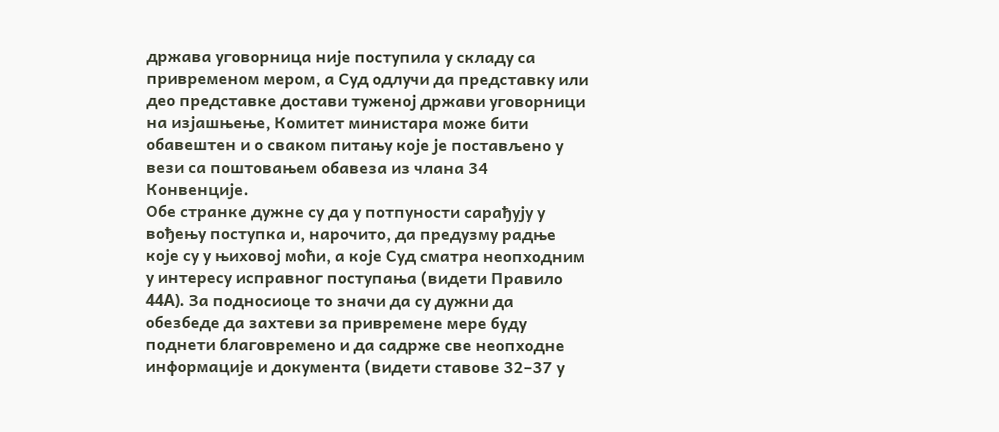држава уговорница није поступила у складу са привременом мером, а Суд одлучи да представку или део представке достави туженој држави уговорници на изјашњење, Комитет министара може бити обавештен и о сваком питању које је постављено у вези са поштовањем обавеза из члана 34 Конвенције.
Обе странке дужне су да у потпуности сарађују у вођењу поступка и, нарочито, да предузму радње које су у њиховој моћи, а које Суд сматра неопходним у интересу исправног поступања (видети Правило 44A). За подносиоце то значи да су дужни да обезбеде да захтеви за привремене мере буду поднети благовремено и да садрже све неопходне информације и документа (видети ставове 32–37 у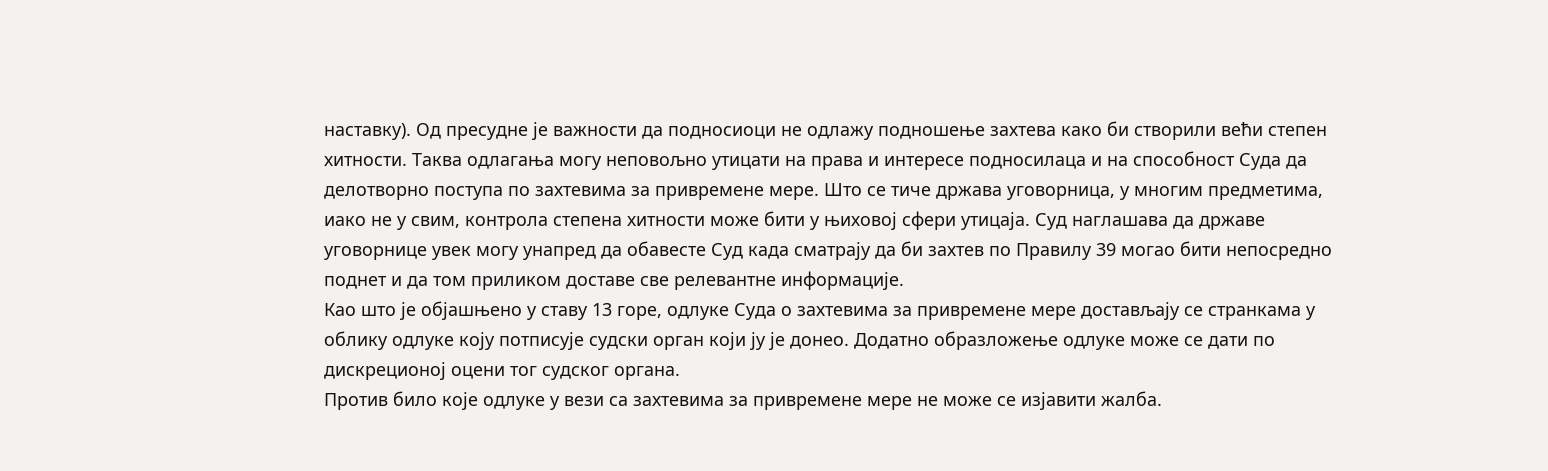наставку). Од пресудне је важности да подносиоци не одлажу подношење захтева како би створили већи степен хитности. Таква одлагања могу неповољно утицати на права и интересе подносилаца и на способност Суда да делотворно поступа по захтевима за привремене мере. Што се тиче држава уговорница, у многим предметима, иако не у свим, контрола степена хитности може бити у њиховој сфери утицаја. Суд наглашава да државе уговорнице увек могу унапред да обавесте Суд када сматрају да би захтев по Правилу 39 могао бити непосредно поднет и да том приликом доставе све релевантне информације.
Као што је објашњено у ставу 13 горе, одлуке Суда о захтевима за привремене мере достављају се странкама у облику одлуке коју потписује судски орган који ју је донео. Додатно образложење одлуке може се дати по дискреционој оцени тог судског органа.
Против било које одлуке у вези са захтевима за привремене мере не може се изјавити жалба.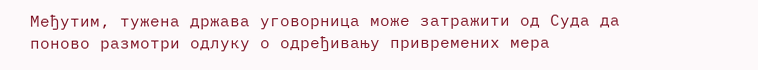Међутим, тужена држава уговорница може затражити од Суда да поново размотри одлуку о одређивању привремених мера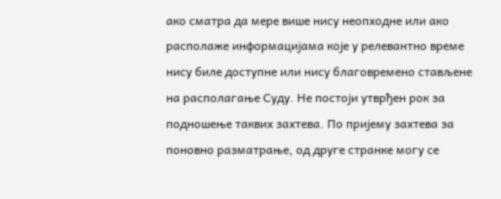ако сматра да мере више нису неопходне или ако располаже информацијама које у релевантно време нису биле доступне или нису благовремено стављене на располагање Суду. Не постоји утврђен рок за подношење таквих захтева. По пријему захтева за поновно разматрање, од друге странке могу се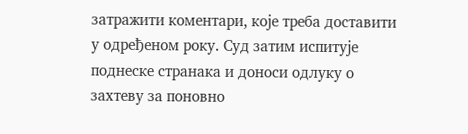затражити коментари, које треба доставити у одређеном року. Суд затим испитује поднеске странака и доноси одлуку о захтеву за поновно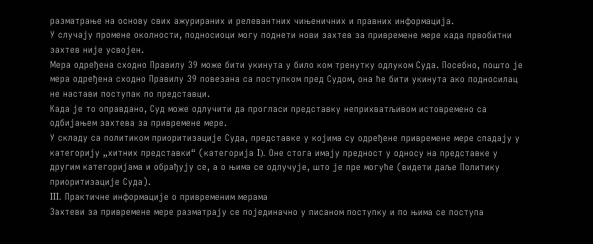разматрање на основу свих ажурираних и релевантних чињеничних и правних информација.
У случају промене околности, подносиоци могу поднети нови захтев за привремене мере када првобитни захтев није усвојен.
Мера одређена сходно Правилу 39 може бити укинута у било ком тренутку одлуком Суда. Посебно, пошто је мера одређена сходно Правилу 39 повезана са поступком пред Судом, она ће бити укинута ако подносилац не настави поступак по представци.
Када је то оправдано, Суд може одлучити да прогласи представку неприхватљивом истовремено са одбијањем захтева за привремене мере.
У складу са политиком приоритизације Суда, представке у којима су одређене привремене мере спадају у категорију „хитних представки“ (категорија I). Оне стога имају предност у односу на представке у другим категоријама и обрађују се, а о њима се одлучује, што је пре могуће (видети даље Политику приоритизације Суда).
III. Практичне информације о привременим мерама
Захтеви за привремене мере разматрају се појединачно у писаном поступку и по њима се поступа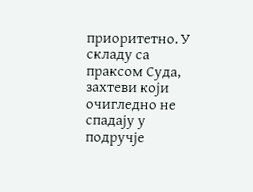приоритетно. У складу са праксом Суда, захтеви који очигледно не спадају у подручје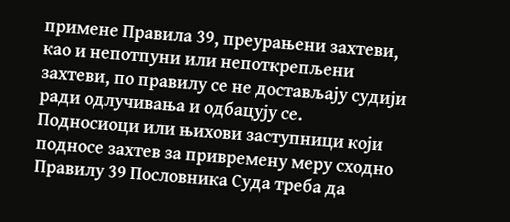примене Правила 39, преурањени захтеви, као и непотпуни или непоткрепљени захтеви, по правилу се не достављају судији ради одлучивања и одбацују се. Подносиоци или њихови заступници који подносе захтев за привремену меру сходно Правилу 39 Пословника Суда треба да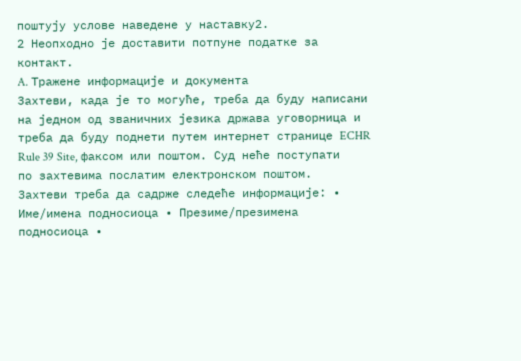поштују услове наведене у наставку2.
2 Неопходно је доставити потпуне податке за контакт.
A. Тражене информације и документа
Захтеви, када је то могуће, треба да буду написани на једном од званичних језика држава уговорница и треба да буду поднети путем интернет странице ECHR Rule 39 Site, факсом или поштом. Суд неће поступати по захтевима послатим електронском поштом.
Захтеви треба да садрже следеће информације: • Име/имена подносиоца • Презиме/презимена подносиоца •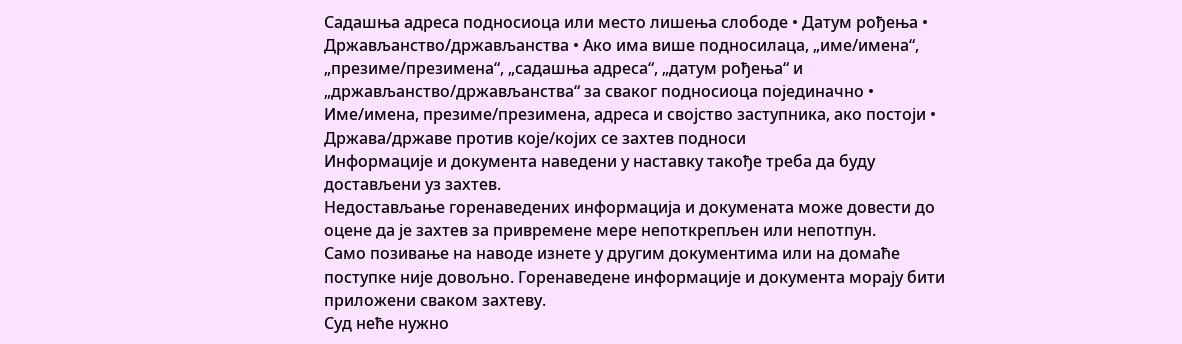Садашња адреса подносиоца или место лишења слободе • Датум рођења • Држављанство/држављанства • Ако има више подносилаца, „име/имена“, „презиме/презимена“, „садашња адреса“, „датум рођења“ и „држављанство/држављанства“ за сваког подносиоца појединачно • Име/имена, презиме/презимена, адреса и својство заступника, ако постоји • Држава/државе против које/којих се захтев подноси
Информације и документа наведени у наставку такође треба да буду достављени уз захтев.
Недостављање горенаведених информација и докумената може довести до оцене да је захтев за привремене мере непоткрепљен или непотпун.
Само позивање на наводе изнете у другим документима или на домаће поступке није довољно. Горенаведене информације и документа морају бити приложени сваком захтеву.
Суд неће нужно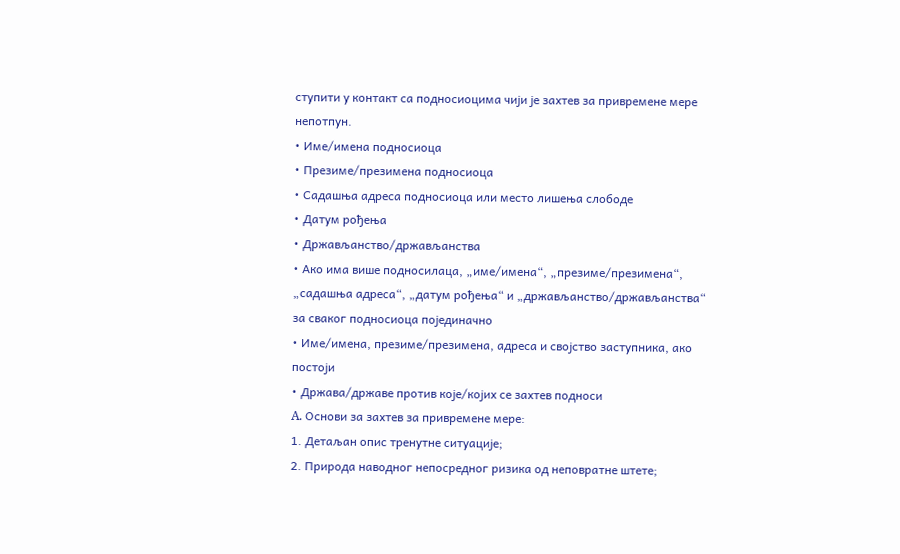ступити у контакт са подносиоцима чији је захтев за привремене мере непотпун.
• Име/имена подносиоца
• Презиме/презимена подносиоца
• Садашња адреса подносиоца или место лишења слободе
• Датум рођења
• Држављанство/држављанства
• Ако има више подносилаца, „име/имена“, „презиме/презимена“, „садашња адреса“, „датум рођења“ и „држављанство/држављанства“ за сваког подносиоца појединачно
• Име/имена, презиме/презимена, адреса и својство заступника, ако постоји
• Држава/државе против које/којих се захтев подноси
A. Основи за захтев за привремене мере:
1. Детаљан опис тренутне ситуације;
2. Природа наводног непосредног ризика од неповратне штете;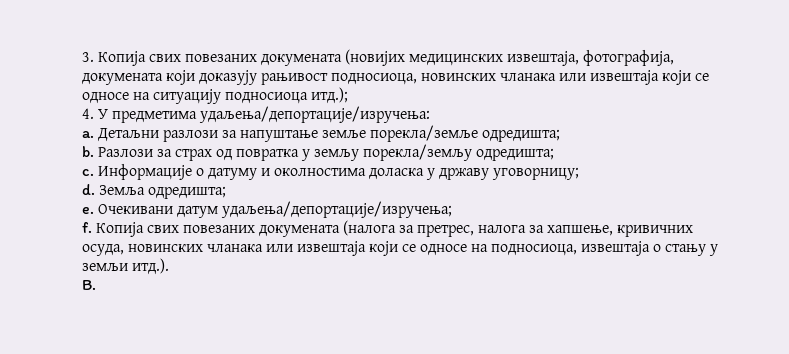3. Копија свих повезаних докумената (новијих медицинских извештаја, фотографија, докумената који доказују рањивост подносиоца, новинских чланака или извештаја који се односе на ситуацију подносиоца итд.);
4. У предметима удаљења/депортације/изручења:
a. Детаљни разлози за напуштање земље порекла/земље одредишта;
b. Разлози за страх од повратка у земљу порекла/земљу одредишта;
c. Информације о датуму и околностима доласка у државу уговорницу;
d. Земља одредишта;
e. Очекивани датум удаљења/депортације/изручења;
f. Копија свих повезаних докумената (налога за претрес, налога за хапшење, кривичних осуда, новинских чланака или извештаја који се односе на подносиоца, извештаја о стању у земљи итд.).
B.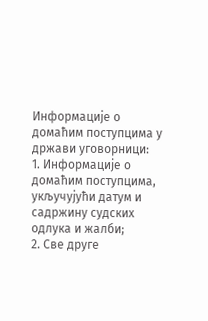Информације о домаћим поступцима у држави уговорници:
1. Информације о домаћим поступцима, укључујући датум и садржину судских одлука и жалби;
2. Све друге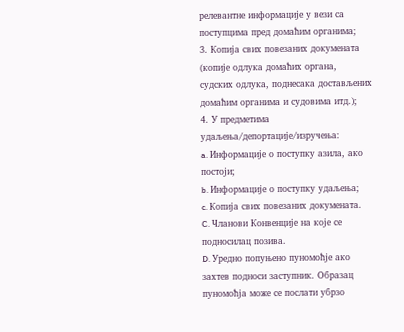релевантне информације у вези са поступцима пред домаћим органима;
3. Копија свих повезаних докумената (копије одлука домаћих органа, судских одлука, поднесака достављених домаћим органима и судовима итд.);
4. У предметима удаљења/депортације/изручења:
a. Информације о поступку азила, ако постоји;
b. Информације о поступку удаљења;
c. Копија свих повезаних докумената.
C. Чланови Конвенције на које се подносилац позива.
D. Уредно попуњено пуномоћје ако захтев подноси заступник. Образац пуномоћја може се послати убрзо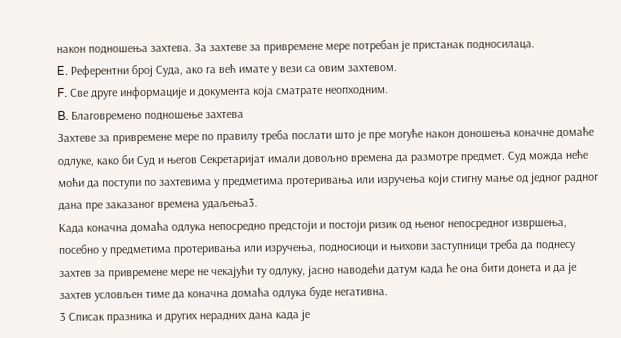након подношења захтева. За захтеве за привремене мере потребан је пристанак подносилаца.
E. Референтни број Суда, ако га већ имате у вези са овим захтевом.
F. Све друге информације и документа која сматрате неопходним.
B. Благовремено подношење захтева
Захтеве за привремене мере по правилу треба послати што је пре могуће након доношења коначне домаће одлуке, како би Суд и његов Секретаријат имали довољно времена да размотре предмет. Суд можда неће моћи да поступи по захтевима у предметима протеривања или изручења који стигну мање од једног радног дана пре заказаног времена удаљења3.
Када коначна домаћа одлука непосредно предстоји и постоји ризик од њеног непосредног извршења, посебно у предметима протеривања или изручења, подносиоци и њихови заступници треба да поднесу захтев за привремене мере не чекајући ту одлуку, јасно наводећи датум када ће она бити донета и да је захтев условљен тиме да коначна домаћа одлука буде негативна.
3 Списак празника и других нерадних дана када је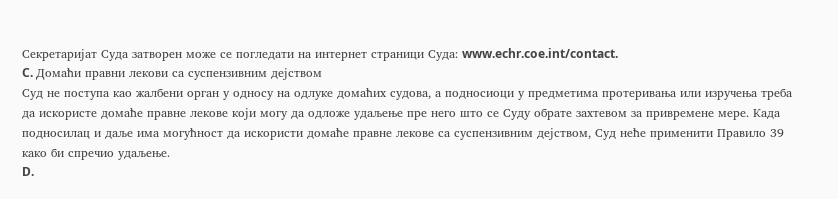Секретаријат Суда затворен може се погледати на интернет страници Суда: www.echr.coe.int/contact.
C. Домаћи правни лекови са суспензивним дејством
Суд не поступа као жалбени орган у односу на одлуке домаћих судова, а подносиоци у предметима протеривања или изручења треба да искористе домаће правне лекове који могу да одложе удаљење пре него што се Суду обрате захтевом за привремене мере. Када подносилац и даље има могућност да искористи домаће правне лекове са суспензивним дејством, Суд неће применити Правило 39 како би спречио удаљење.
D.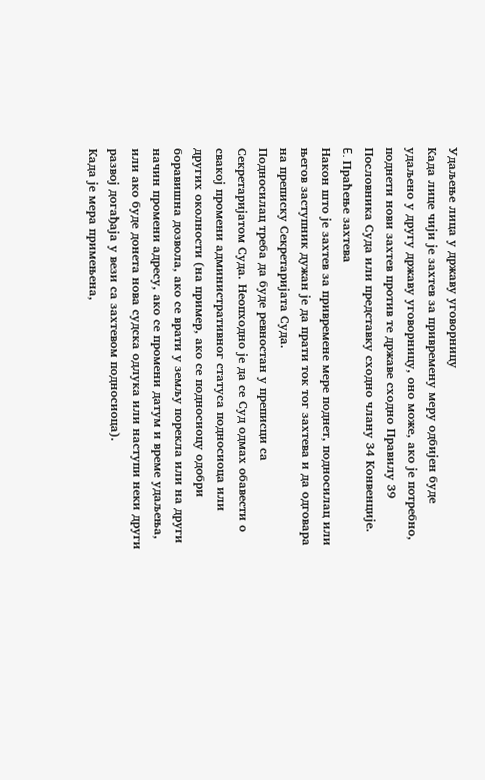Удаљење лица у државу уговорницу
Када лице чији је захтев за привремену меру одбијен буде удаљено у другу државу уговорницу, оно може, ако је потребно, поднети нови захтев против те државе сходно Правилу 39 Пословника Суда или представку сходно члану 34 Конвенције.
E. Праћење захтева
Након што је захтев за привремене мере поднет, подносилац или његов заступник дужан је да прати ток тог захтева и да одговара на преписку Секретаријата Суда.
Подносилац треба да буде ревностан у преписци са Секретаријатом Суда. Неопходно је да се Суд одмах обавести о свакој промени административног статуса подносиоца или других околности (на пример, ако се подносиоцу одобри боравишна дозвола, ако се врати у земљу порекла или на други начин промени адресу, ако се промени датум и време удаљења, или ако буде донета нова судска одлука или наступи неки други развој догађаја у вези са захтевом подносиоца).
Када је мера примењена,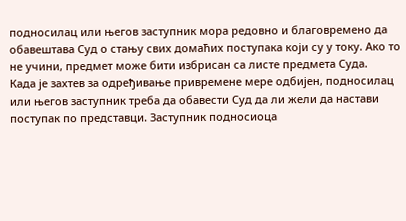подносилац или његов заступник мора редовно и благовремено да обавештава Суд о стању свих домаћих поступака који су у току. Ако то не учини, предмет може бити избрисан са листе предмета Суда.
Када је захтев за одређивање привремене мере одбијен, подносилац или његов заступник треба да обавести Суд да ли жели да настави поступак по представци. Заступник подносиоца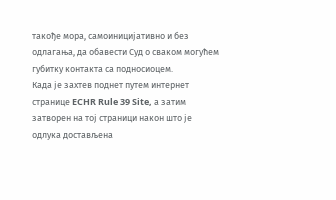такође мора, самоиницијативно и без одлагања, да обавести Суд о сваком могућем губитку контакта са подносиоцем.
Када је захтев поднет путем интернет странице ECHR Rule 39 Site, а затим затворен на тој страници након што је одлука достављена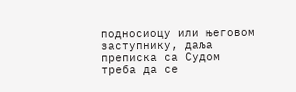подносиоцу или његовом заступнику, даља преписка са Судом треба да се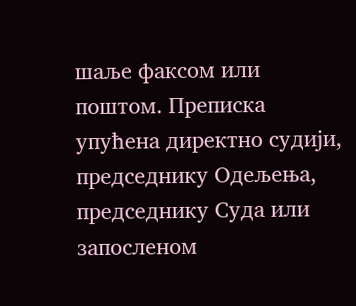шаље факсом или поштом. Преписка упућена директно судији, председнику Одељења, председнику Суда или запосленом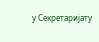у Секретаријату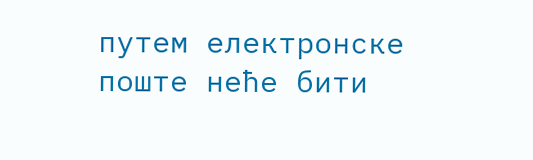путем електронске поште неће бити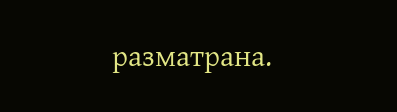разматрана.